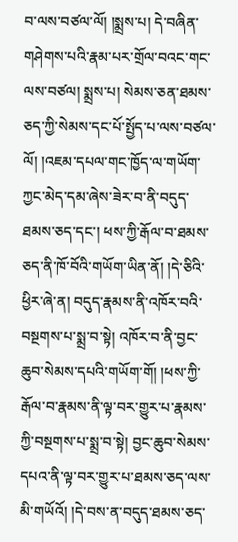བ་ལས་བཙལ་ལོ། །སྨྲས་པ། དེ་བཞིན་གཤེགས་པའི་རྣམ་པར་གྲོལ་བའང་གང་ལས་བཙལ། སྨྲས་པ། སེམས་ཅན་ཐམས་ཅད་ཀྱི་སེམས་དང་པོ་སྤྱོད་པ་ལས་བཙལ་ལོ། །འཇམ་དཔལ་གང་ཁྱོད་ལ་གཡོག་ཀྱང་མེད་དམ་ཞེས་ཟེར་བ་ནི་བདུད་ཐམས་ཅད་དང་། ཕས་ཀྱི་རྒོལ་བ་ཐམས་ཅད་ནི་ཁོ་བོའི་གཡོག་ཡིན་ནོ། །དེ་ཅིའི་ཕྱིར་ཞེ་ན། བདུད་རྣམས་ནི་འཁོར་བའི་བསྔགས་པ་སྨྲ་བ་སྟེ། འཁོར་བ་ནི་བྱང་ཆུབ་སེམས་དཔའི་གཡོག་གོ། །ཕས་ཀྱི་རྒོལ་བ་རྣམས་ནི་ལྟ་བར་གྱུར་པ་རྣམས་ཀྱི་བསྔགས་པ་སྨྲ་བ་སྟེ། བྱང་ཆུབ་སེམས་དཔའ་ནི་ལྟ་བར་གྱུར་པ་ཐམས་ཅད་ལས་མི་གཡོའོ། །དེ་བས་ན་བདུད་ཐམས་ཅད་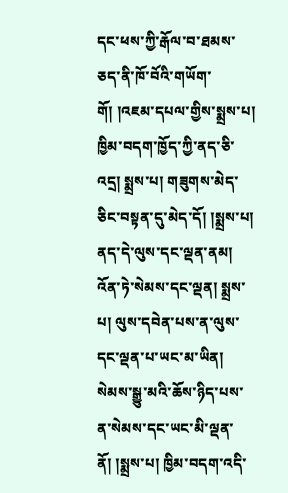དང་ཕས་ཀྱི་རྒོལ་བ་ཐམས་ཅད་ནི་ཁོ་བོའི་གཡོག་གོ། །འཇམ་དཔལ་གྱིས་སྨྲས་པ། ཁྱིམ་བདག་ཁྱོད་ཀྱི་ནད་ཅི་འདྲ། སྨྲས་པ། གཟུགས་མེད་ཅིང་བསྟན་དུ་མེད་དོ། །སྨྲས་པ། ནད་དེ་ལུས་དང་ལྡན་ནམ། འོན་ཏེ་སེམས་དང་ལྡན། སྨྲས་པ། ལུས་དབེན་པས་ན་ལུས་དང་ལྡན་པ་ཡང་མ་ཡིན། སེམས་སྒྱུ་མའི་ཆོས་ཉིད་པས་ན་སེམས་དང་ཡང་མི་ལྡན་ནོ། །སྨྲས་པ། ཁྱིམ་བདག་འདི་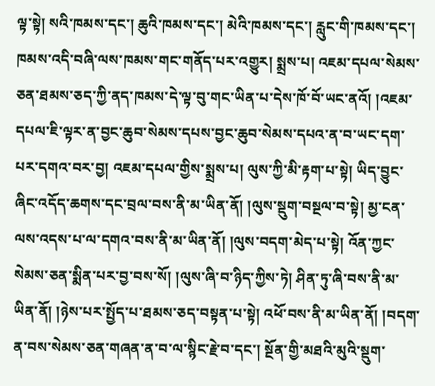ལྟ་སྟེ། སའི་ཁམས་དང་། ཆུའི་ཁམས་དང་། མེའི་ཁམས་དང་། རླུང་གི་ཁམས་དང་། ཁམས་འདི་བཞི་ལས་ཁམས་གང་གནོད་པར་འགྱུར། སྨྲས་པ། འཇམ་དཔལ་སེམས་ཅན་ཐམས་ཅད་ཀྱི་ནད་ཁམས་དེ་ལྟ་བུ་གང་ཡིན་པ་དེས་ཁོ་བོ་ཡང་ནའོ། །འཇམ་དཔལ་ཇི་ལྟར་ན་བྱང་ཆུབ་སེམས་དཔས་བྱང་ཆུབ་སེམས་དཔའ་ན་བ་ཡང་དག་པར་དགའ་བར་བྱ། འཇམ་དཔལ་གྱིས་སྨྲས་པ། ལུས་ཀྱི་མི་རྟག་པ་སྟེ། ཡིད་བྱུང་ཞིང་འདོད་ཆགས་དང་བྲལ་བས་ནི་མ་ཡིན་ནོ། །ལུས་སྡུག་བསྔལ་བ་སྟེ། མྱ་ངན་ལས་འདས་པ་ལ་དགའ་བས་ནི་མ་ཡིན་ནོ། །ལུས་བདག་མེད་པ་སྟེ། འོན་ཀྱང་སེམས་ཅན་སྨིན་པར་བྱ་བས་སོ། །ལུས་ཞི་བ་ཉིད་ཀྱིས་ཏེ། ཤིན་ཏུ་ཞི་བས་ནི་མ་ཡིན་ནོ། །ཉེས་པར་སྤྱོད་པ་ཐམས་ཅད་བསྟན་པ་སྟེ། འཕོ་བས་ནི་མ་ཡིན་ནོ། །བདག་ན་བས་སེམས་ཅན་གཞན་ན་བ་ལ་སྙིང་རྗེ་བ་དང་། སྔོན་གྱི་མཐའི་མུའི་སྡུག་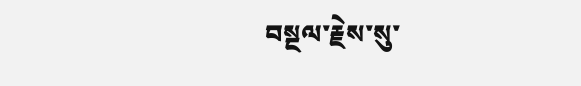བསྔལ་རྗེས་སུ་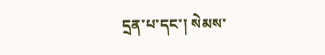དྲན་པ་དང་། སེམས་